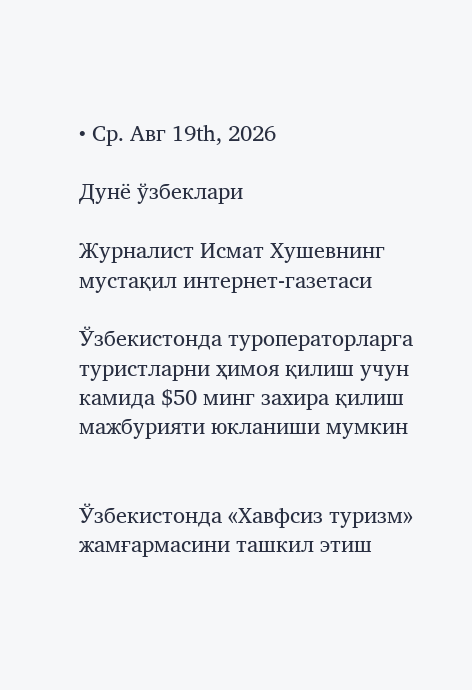• Ср. Авг 19th, 2026

Дунё ўзбеклари

Журналист Исмат Хушевнинг мустақил интернет-газетаси

Ўзбекистонда туроператорларга туристларни ҳимоя қилиш учун камида $50 минг захира қилиш мажбурияти юкланиши мумкин


Ўзбекистонда «Хавфсиз туризм» жамғармасини ташкил этиш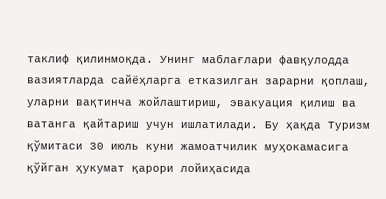таклиф қилинмоқда. Унинг маблағлари фавқулодда вазиятларда сайёҳларга етказилган зарарни қоплаш, уларни вақтинча жойлаштириш, эвакуация қилиш ва ватанга қайтариш учун ишлатилади. Бу ҳақда Туризм қўмитаси 30 июль куни жамоатчилик муҳокамасига қўйган ҳукумат қарори лойиҳасида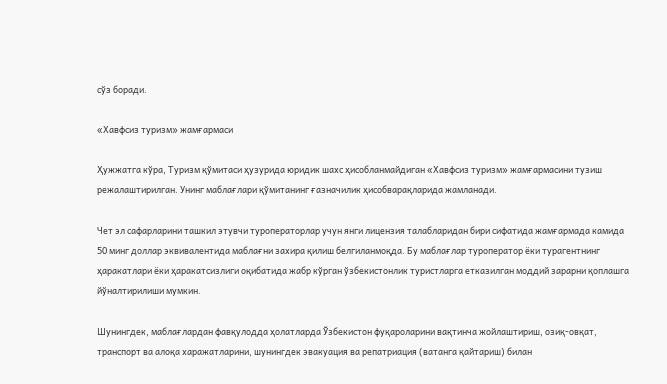сўз боради.

«Хавфсиз туризм» жамғармаси

Ҳужжатга кўра, Туризм қўмитаси ҳузурида юридик шахс ҳисобланмайдиган «Хавфсиз туризм» жамғармасини тузиш режалаштирилган. Унинг маблағлари қўмитанинг ғазначилик ҳисобварақларида жамланади.

Чет эл сафарларини ташкил этувчи туроператорлар учун янги лицензия талабларидан бири сифатида жамғармада камида 50 минг доллар эквивалентида маблағни захира қилиш белгиланмоқда. Бу маблағлар туроператор ёки турагентнинг ҳаракатлари ёки ҳаракатсизлиги оқибатида жабр кўрган ўзбекистонлик туристларга етказилган моддий зарарни қоплашга йўналтирилиши мумкин.

Шунингдек, маблағлардан фавқулодда ҳолатларда Ўзбекистон фуқароларини вақтинча жойлаштириш, озиқ-овқат, транспорт ва алоқа харажатларини, шунингдек эвакуация ва репатриация (ватанга қайтариш) билан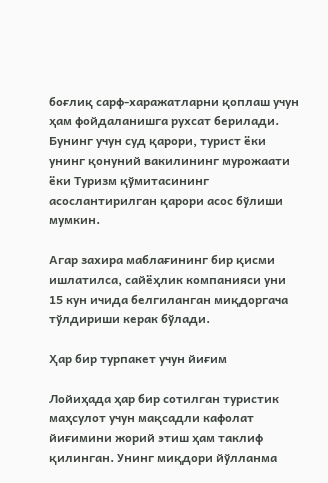боғлиқ сарф-харажатларни қоплаш учун ҳам фойдаланишга рухсат берилади. Бунинг учун суд қарори, турист ёки унинг қонуний вакилининг мурожаати ёки Туризм қўмитасининг асослантирилган қарори асос бўлиши мумкин.

Агар захира маблағининг бир қисми ишлатилса, сайёҳлик компанияси уни 15 кун ичида белгиланган миқдоргача тўлдириши керак бўлади.

Ҳар бир турпакет учун йиғим

Лойиҳада ҳар бир сотилган туристик маҳсулот учун мақсадли кафолат йиғимини жорий этиш ҳам таклиф қилинган. Унинг миқдори йўлланма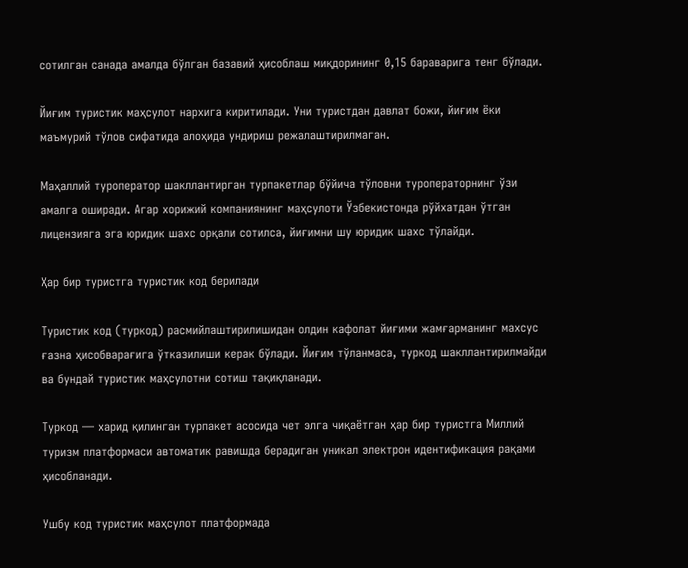сотилган санада амалда бўлган базавий ҳисоблаш миқдорининг 0,15 бараварига тенг бўлади.

Йиғим туристик маҳсулот нархига киритилади. Уни туристдан давлат божи, йиғим ёки маъмурий тўлов сифатида алоҳида ундириш режалаштирилмаган.

Маҳаллий туроператор шакллантирган турпакетлар бўйича тўловни туроператорнинг ўзи амалга оширади. Агар хорижий компаниянинг маҳсулоти Ўзбекистонда рўйхатдан ўтган лицензияга эга юридик шахс орқали сотилса, йиғимни шу юридик шахс тўлайди.

Ҳар бир туристга туристик код берилади

Туристик код (туркод) расмийлаштирилишидан олдин кафолат йиғими жамғарманинг махсус ғазна ҳисобварағига ўтказилиши керак бўлади. Йиғим тўланмаса, туркод шакллантирилмайди ва бундай туристик маҳсулотни сотиш тақиқланади.

Туркод — харид қилинган турпакет асосида чет элга чиқаётган ҳар бир туристга Миллий туризм платформаси автоматик равишда берадиган уникал электрон идентификация рақами ҳисобланади.

Ушбу код туристик маҳсулот платформада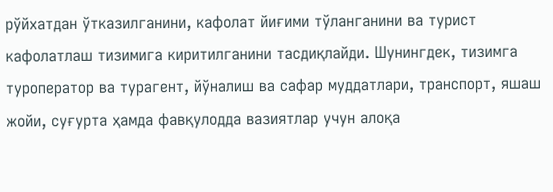рўйхатдан ўтказилганини, кафолат йиғими тўланганини ва турист кафолатлаш тизимига киритилганини тасдиқлайди. Шунингдек, тизимга туроператор ва турагент, йўналиш ва сафар муддатлари, транспорт, яшаш жойи, суғурта ҳамда фавқулодда вазиятлар учун алоқа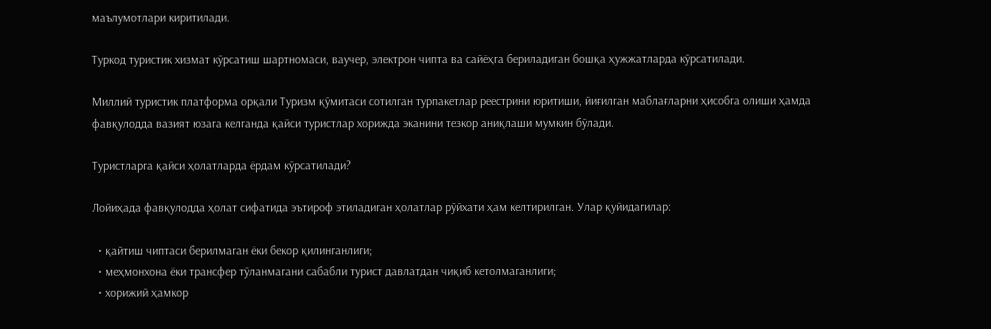маълумотлари киритилади.

Туркод туристик хизмат кўрсатиш шартномаси, ваучер, электрон чипта ва сайёҳга бериладиган бошқа ҳужжатларда кўрсатилади.

Миллий туристик платформа орқали Туризм қўмитаси сотилган турпакетлар реестрини юритиши, йиғилган маблағларни ҳисобга олиши ҳамда фавқулодда вазият юзага келганда қайси туристлар хорижда эканини тезкор аниқлаши мумкин бўлади.

Туристларга қайси ҳолатларда ёрдам кўрсатилади?

Лойиҳада фавқулодда ҳолат сифатида эътироф этиладиган ҳолатлар рўйхати ҳам келтирилган. Улар қуйидагилар:

  • қайтиш чиптаси берилмаган ёки бекор қилинганлиги;
  • меҳмонхона ёки трансфер тўланмагани сабабли турист давлатдан чиқиб кетолмаганлиги;
  • хорижий ҳамкор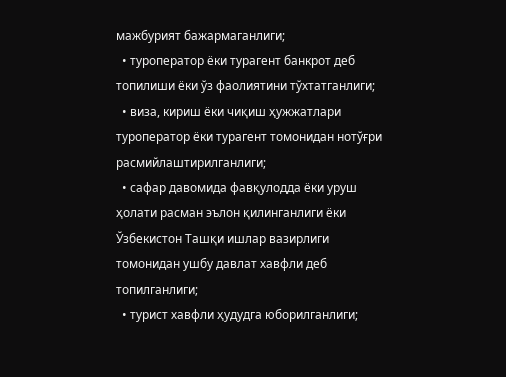мажбурият бажармаганлиги;
  • туроператор ёки турагент банкрот деб топилиши ёки ўз фаолиятини тўхтатганлиги;
  • виза, кириш ёки чиқиш ҳужжатлари туроператор ёки турагент томонидан нотўғри расмийлаштирилганлиги;
  • сафар давомида фавқулодда ёки уруш ҳолати расман эълон қилинганлиги ёки Ўзбекистон Ташқи ишлар вазирлиги томонидан ушбу давлат хавфли деб топилганлиги;
  • турист хавфли ҳудудга юборилганлиги;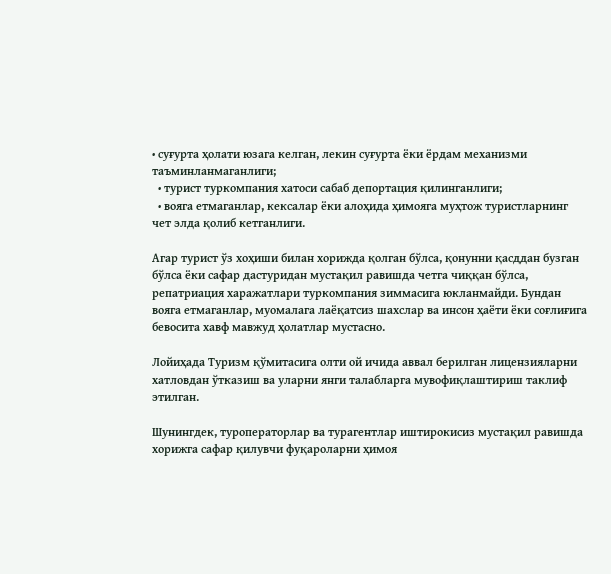• суғурта ҳолати юзага келган, лекин суғурта ёки ёрдам механизми таъминланмаганлиги;
  • турист туркомпания хатоси сабаб депортация қилинганлиги;
  • вояга етмаганлар, кексалар ёки алоҳида ҳимояга муҳтож туристларнинг чет элда қолиб кетганлиги.

Агар турист ўз хоҳиши билан хорижда қолган бўлса, қонунни қасддан бузган бўлса ёки сафар дастуридан мустақил равишда четга чиққан бўлса, репатриация харажатлари туркомпания зиммасига юкланмайди. Бундан вояга етмаганлар, муомалага лаёқатсиз шахслар ва инсон ҳаёти ёки соғлиғига бевосита хавф мавжуд ҳолатлар мустасно.

Лойиҳада Туризм қўмитасига олти ой ичида аввал берилган лицензияларни хатловдан ўтказиш ва уларни янги талабларга мувофиқлаштириш таклиф этилган.

Шунингдек, туроператорлар ва турагентлар иштирокисиз мустақил равишда хорижга сафар қилувчи фуқароларни ҳимоя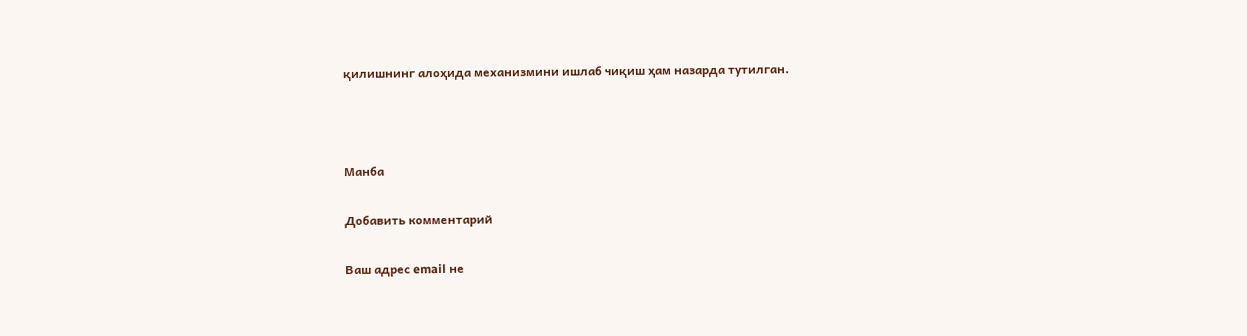қилишнинг алоҳида механизмини ишлаб чиқиш ҳам назарда тутилган.



Манба

Добавить комментарий

Ваш адрес email не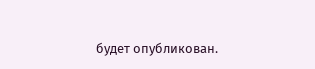будет опубликован.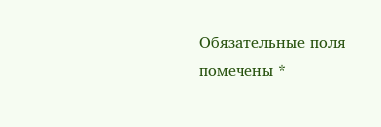Обязательные поля помечены *